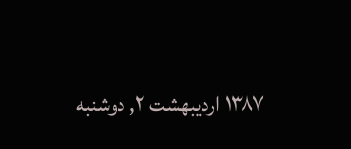۱۳۸۷ اردیبهشت ۲, دوشنبه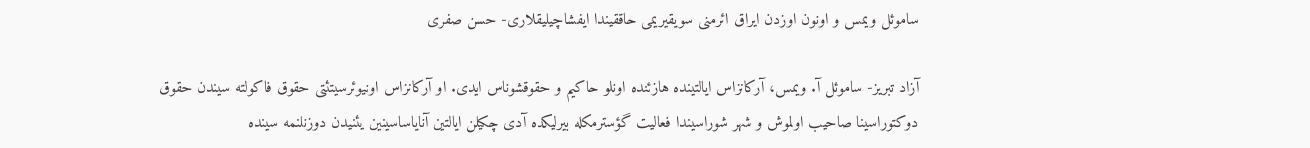ساموئل ویمس و اونون اوزدن ایراق ائرمنی سویقیریمی حاققیندا ایفشاچیلیقلاری- حسن صفری

آزاد تبریز- ساموئل آ. ویمس، آرکانزاس ایالتینده هازئنده اونلو حاکیم و حقوقشوناس ایدی. او آرکانزاس اونیوئرسیتئتی حقوق فاکولته سیندن حقوق دوکتوراسینا صاحیب اولموش و شهر شوراسیندا فعالیت گؤسترمکله بیرلیکده آدی چکیلن ایالتین آنایاساسینین یئنیدن دوزنلنمه سینده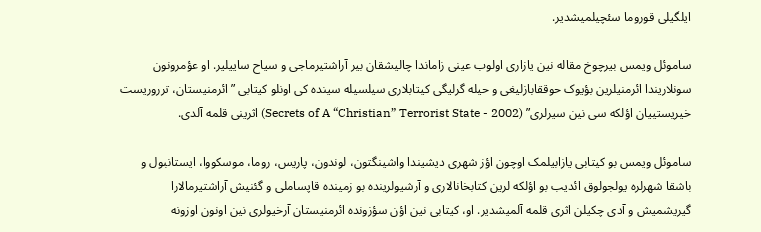ایلگیلی قوروما سئچیلمیشدیر.

ساموئل ویمس بیرچوخ مقاله نین یازاری اولوب عینی زاماندا چالیشقان بیر آراشتیرماجی و سیاح ساییلیر. او عؤمرونون سونلاریندا ائرمنیلرین بؤیوک حوققابازلیغی و حیله گرلیگی کیتابلاری سیلسیله سینده کی اونلو کیتابی ” ائرمنیستان، ترروریست خیریستییان اؤلکه سی نین سیرلری” (Secrets of A “Christian” Terrorist State - 2002) اثرینی قلمه آلدی.

ساموئل ویمس بو کیتابی یازابیلمک اوچون اؤز شهری دیشیندا واشینگتون، لوندون، پاریس، روما، موسکووا، ایستانبول و باشقا شهرلره یولجولوق ائدیب بو اؤلکه لرین کتابخانالاری و آرشیولرینده بو زمینده قاپساملی و گئنیش آراشتیرمالارا گیریشمیش و آدی چکیلن اثری قلمه آلمیشدیر. او، کیتابی نین اؤن سؤزونده ائرمنیستان آرخیولری نین اونون اوزونه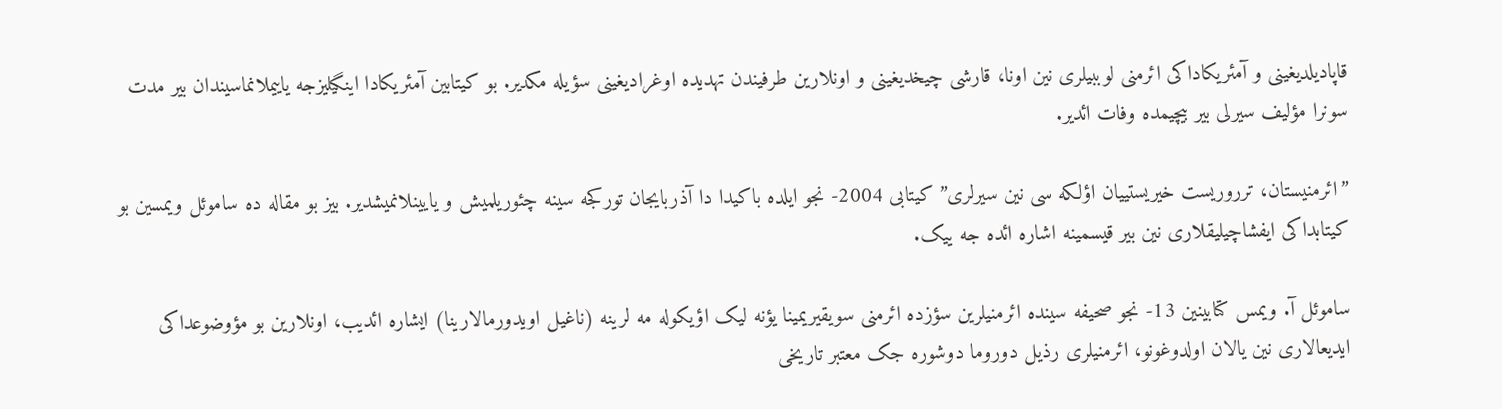قاپادیلدیغینی و آمئریکاداکی ائرمنی لوببیلری نین اونا، قارشی چیخدیغینی و اونلارین طرفیندن تهدیده اوغرادیغینی سؤیله مکدیر. بو کیتابین آمئریکادا اینگیلیزجه یاییملانماسیندان بیر مدت سونرا مؤلیف سیرلی بیر بیچیمده وفات ائدیر.

”ائرمنیستان، ترروریست خیریستییان اؤلکه سی نین سیرلری” کیتابی 2004- نجو ایلده باکیدا دا آذربایجان تورکجه سینه چئوریلمیش و یایینلانمیشدیر. بیز بو مقاله ده ساموئل ویمسین بو کیتابداکی ایفشاچیلیقلاری نین بیر قیسمینه اشاره ائده جه ییک.

ساموئل آ. ویمس کتابینین 13- نجو صحیفه سینده ائرمنیلرین سؤزده ائرمنی سویقیریمینا یؤنه لیک اؤیکوله مه لرینه (ناغیل اویدورمالارینا) ایشاره ائدیب، اونلارین بو مؤوضوعداکی ایدیعالاری نین یالان اولدوغونو، ائرمنیلری رذیل دوروما دوشوره جک معتبر تاریخی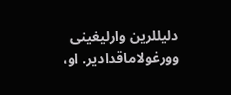دلیللرین وارلیغینی وورغولاماقدادیر. او،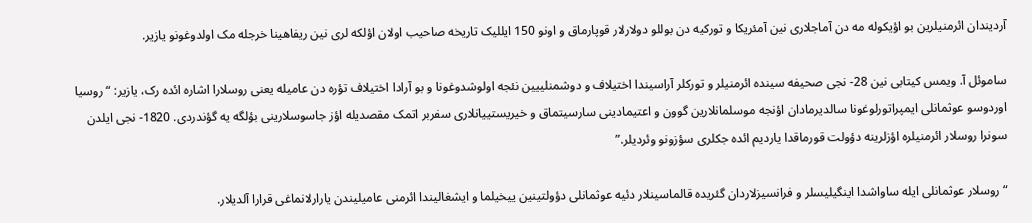آردیندان ائرمنیلرین بو اؤیکوله مه دن آماجلاری نین آمئریکا و تورکیه دن بوللو دولارلار قوپارماق و اونو 150 ایللیک تاریخه صاحیب اولان اؤلکه لری نین ریفاهینا خرجله مک اولدوغونو یازیر.

ساموئل آ. ویمس کیتابی نین 28- نجی صحیفه سینده ائرمنیلر و تورکلر آراسیندا اختیلاف و دوشمنلییین نئجه اولوشدوغونا و بو آرادا اختیلاف تؤره دن عامیله یعنی روسلارا اشاره ائده رک، یازیر: “روسیا اوردوسو عوثمانلی ایمپراتورلوغونا سالدیرمادان اؤنجه موسلمانلارین گوون و اعتیمادینی سارسیتماق و خیریستییانلاری سفربر اتمک مقصدیله اؤز جاسوسلارینی بؤلگه یه گؤندردی. 1820- نجی ایلدن سونرا روسلار ائرمنیلره اؤزلرینه دؤولت قورماقدا یاردیم ائده جکلری سؤزونو وئردیلر.”

“روسلار عوثمانلی ایله ساواشدا اینگیلیسلر و فرانسیزلاردان گئریده قالماسینلار دئیه عوثمانلی دؤولتینین ییخیلما و ایشغالیندا ائرمنی عامیلیندن یارارلانماغی قرارا آلدیلار.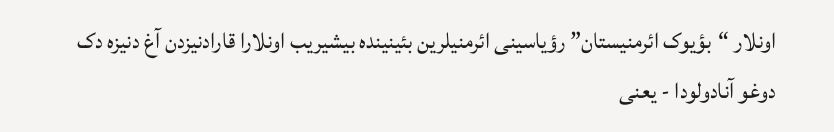اونلار “بؤیوک ائرمنیستان” رؤیاسینی ائرمنیلرین بئینینده بیشیریب اونلارا قارادنیزدن آغ دنیزه دک دوغو آنادولودا - یعنی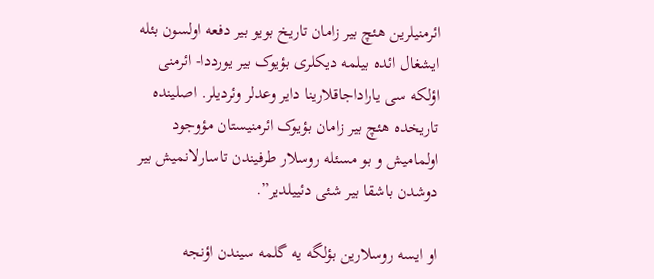ائرمنیلرین هئچ بیر زامان تاریخ بویو بیر دفعه اولسون بئله ایشغال ائده بیلمه دیکلری بؤیوک بیر یورددا- ائرمنی اؤلکه سی یاراداجاقلارینا دایر وعدلر وئردیلر. اصلینده تاریخده هئچ بیر زامان بؤیوک ائرمنیستان مؤوجود اولمامیش و بو مسئله روسلار طرفیندن تاسارلانمیش بیر دوشدن باشقا بیر شئی دئییلدیر”.

او ایسه روسلارین بؤلگه یه گلمه سیندن اؤنجه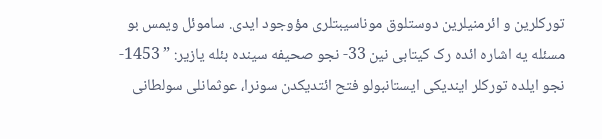تورکلرین و ائرمنیلرین دوستلوق موناسیبتلری مؤوجود ایدی. ساموئل ویمس بو مسئله یه اشاره ائده رک کیتابی نین 33- نجو صحیفه سینده بئله یازیر: ” 1453- نجو ایلده تورکلر ایندیکی ایستانبولو فتح ائتدیکدن سونرا، عوثمانلی سولطانی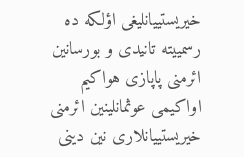خیریستییانلیغی اؤلکه ده رسمییته تانیدی و بورسانین ائرمنی پاپازی هواکیم اواکیمی عوثمانلینین ائرمنی خیریستییانلاری نین دینی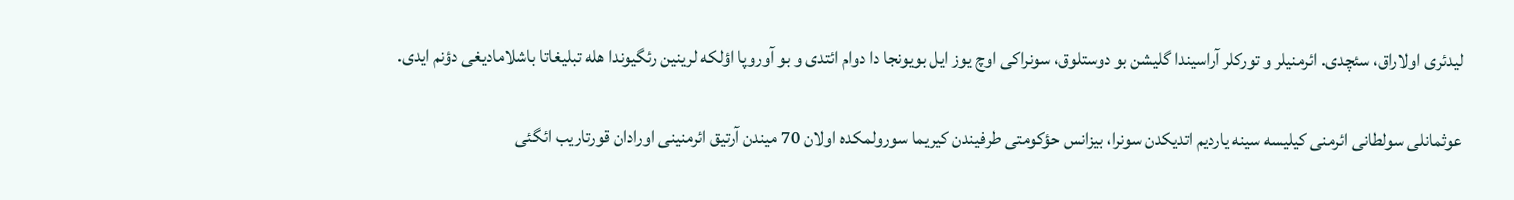لیدئری اولاراق، سئچدی. ائرمنیلر و تورکلر آراسیندا گلیشن بو دوستلوق، سونراکی اوچ یوز ایل بویونجا دا دوام ائتدی و بو آوروپا اؤلکه لرینین رئگیوندا هله تبلیغاتا باشلامادیغی دؤنم ایدی.

عوثمانلی سولطانی ائرمنی کیلیسه سینه یاردیم اتدیکدن سونرا، بیزانس حؤکومتی طرفیندن کیریما سورولمکده اولان 70 میندن آرتیق ائرمنینی اورادان قورتاریب ائگئی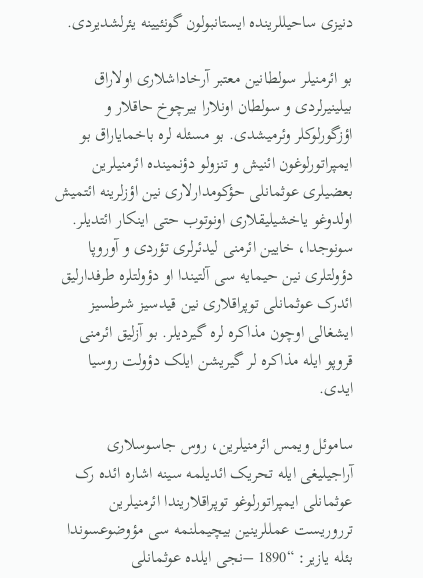دنیزی ساحیللرینده ایستانبولون گونئیینه یئرلشدیردی.

بو ائرمنیلر سولطانین معتبر آرخاداشلاری اولاراق بیلینیرلردی و سولطان اونلارا بیرچوخ حاقلار و اؤزگورلوکلر وئرمیشدی. بو مسئله لره باخمایاراق بو ایمپراتورلوغون ائنیش و تنزولو دؤنمینده ائرمنیلرین بعضیلری عوثمانلی حؤکومدارلاری نین اؤزلرینه ائتمیش اولدوغو یاخشیلیقلاری اونوتوب حتی اینکار ائتدیلر. سونوجدا، خایین ائرمنی لیدئرلری تؤردی و آوروپا دؤولتلری نین حیمایه سی آلتیندا او دؤولتلره طرفدارلیق ائدرک عوثمانلی توپراقلاری نین قیدسیز شرطسیز ایشغالی اوچون مذاکره لره گیردیلر. بو آزلیق ائرمنی قروپو ایله مذاکره لر گیریشن ایلک دؤولت روسیا ایدی.

ساموئل ویمس ائرمنیلرین، روس جاسوسلاری آراجیلیغی ایله تحریک ائدیلمه سینه اشاره ائده رک عوثمانلی ایمپراتورلوغو توپراقلاریندا ائرمنیلرین ترروریست عمللرینین بیچیملنمه سی مؤوضوعسوندا بئله یازیر: “1890 –نجی ایلده عوثمانلی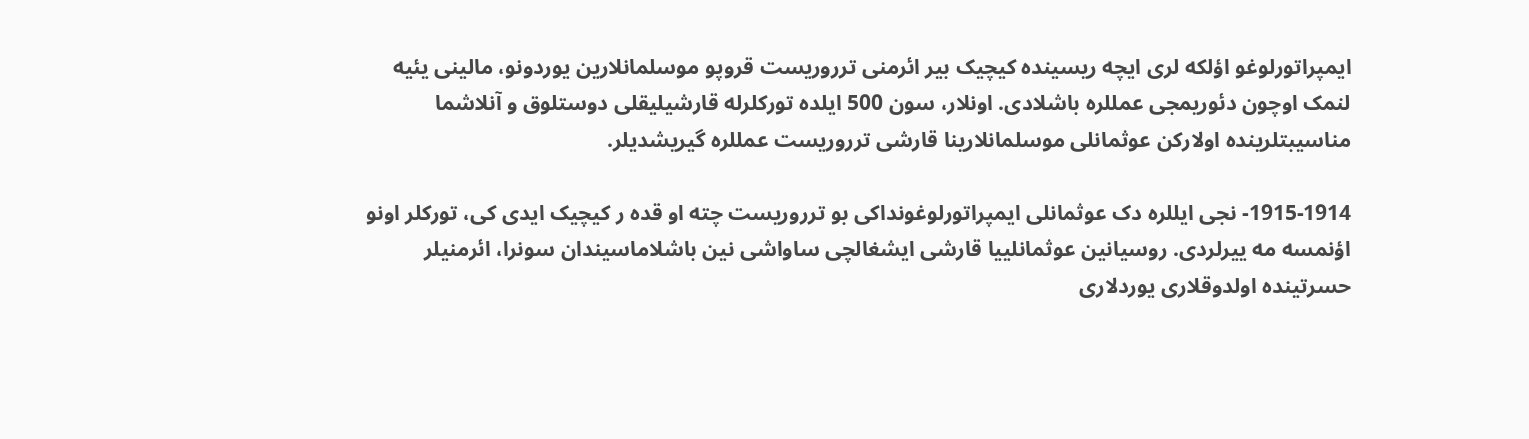ایمپراتورلوغو اؤلکه لری ایچه ریسینده کیچیک بیر ائرمنی ترروریست قروپو موسلمانلارین یوردونو، مالینی یئیه لنمک اوچون دئوریمجی عمللره باشلادی. اونلار، سون 500 ایلده تورکلرله قارشیلیقلی دوستلوق و آنلاشما مناسیبتلرینده اولارکن عوثمانلی موسلمانلارینا قارشی ترروریست عمللره گیریشدیلر.

1915-1914- نجی ایللره دک عوثمانلی ایمپراتورلوغونداکی بو ترروریست چته او قده ر کیچیک ایدی کی، تورکلر اونو اؤنمسه مه ییرلردی. روسیانین عوثمانلییا قارشی ایشغالچی ساواشی نین باشلاماسیندان سونرا، ائرمنیلر حسرتینده اولدوقلاری یوردلاری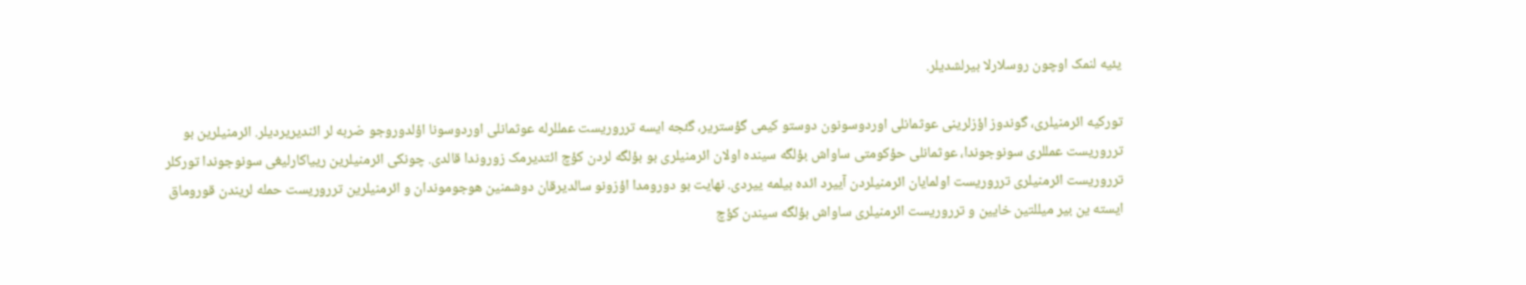یئیه لنمک اوچون روسلارلا بیرلشدیلر.

تورکیه ائرمنیلری، گوندوز اؤزلرینی عوثمانلی اوردوسونون دوستو کیمی گؤستریر، گئجه ایسه ترروریست عمللرله عوثمانلی اوردوسونا اؤلدوروجو ضربه لر ائندیریردیلر. ائرمنیلرین بو ترروریست عمللری سونوجوندا، عوثمانلی حؤکومتی ساواش بؤلگه سینده اولان ائرمنیلری بو بؤلگه لردن کؤچ ائتدیرمک زوروندا قالدی. چونکی ائرمنیلرین رییاکارلیغی سونوجوندا تورکلر ترروریست ائرمنیلری ترروریست اولمایان ائرمنیلردن آییرد ائده بیلمه ییردی. نهایت بو دورومدا اؤزونو سالدیرقان دوشمنین هوجوموندان و ائرمنیلرین ترروریست حمله لریندن قوروماق ایسته ین بیر میللتین خایین و ترروریست ائرمنیلری ساواش بؤلگه سیندن کؤچ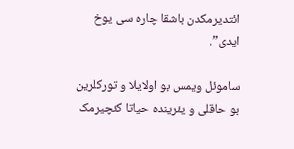ائتدیرمکدن باشقا چاره سی یوخ ایدی”.

ساموئل ویمس بو اولایلا و تورکلرین بو حاقلی و یئرینده حیاتا کئچیرمک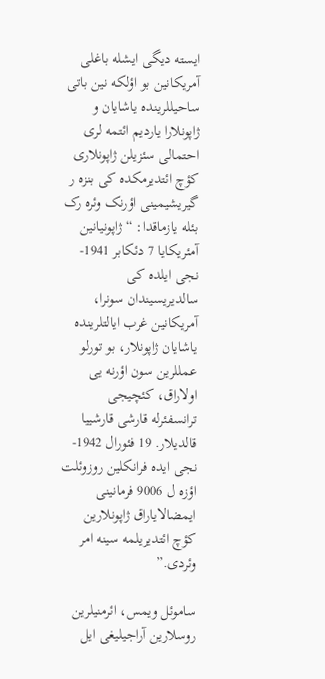ایسته دیگی ایشله باغلی آمریکانین بو اؤلکه نین باتی ساحیللرینده یاشایان و ژاپونلارا یاردیم ائتمه لری احتمالی سئزیلن ژاپونلاری کؤچ ائتدیرمکده کی بنزه ر گیریشیمینی اؤرنک وئره رک بئله یازماقدا: “ژاپونیانین آمئریکایا 7 دئکابر 1941- نجی ایلده کی سالدیریسیندان سونرا، آمریکانین غرب ایالتلرینده یاشایان ژاپونلار، بو تورلو عمللرین سون اؤرنه یی اولاراق، کئچیجی ترانسفئرله قارشی قارشییا قالدیلار. 19 فئورال 1942- نجی ایده فرانکلین روزوئلت اؤزه ل 9006 فرمانینی ایمضالایاراق ژاپونلارین کؤچ ائتدیریلمه سینه امر وئردی.”

ساموئل ویمس، ائرمنیلرین روسلارین آراجیلیغی ایل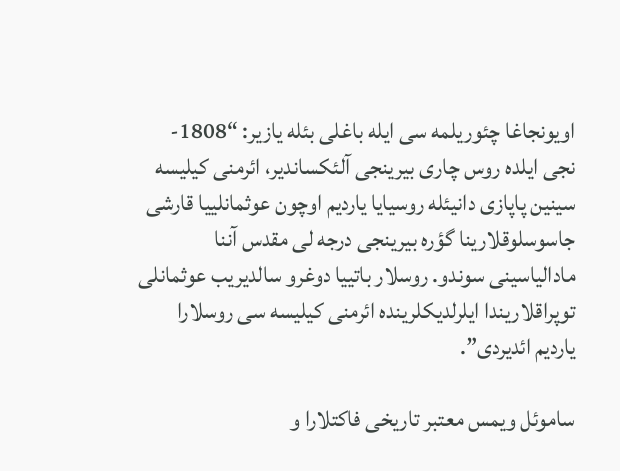اویونجاغا چئوریلمه سی ایله باغلی بئله یازیر: “1808- نجی ایلده روس چاری بیرینجی آلئکساندیر، ائرمنی کیلیسه سینین پاپازی دانیئله روسیایا یاردیم اوچون عوثمانلییا قارشی جاسوسلوقلارینا گؤره بیرینجی درجه لی مقدس آننا مادالیاسینی سوندو. روسلار باتییا دوغرو سالدیریب عوثمانلی توپراقلاریندا ایلرلدیکلرینده ائرمنی کیلیسه سی روسلارا یاردیم ائدیردی”.

ساموئل ویمس معتبر تاریخی فاکتلارا و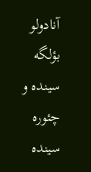آنادولو بؤلگه سینده و چئوره سینده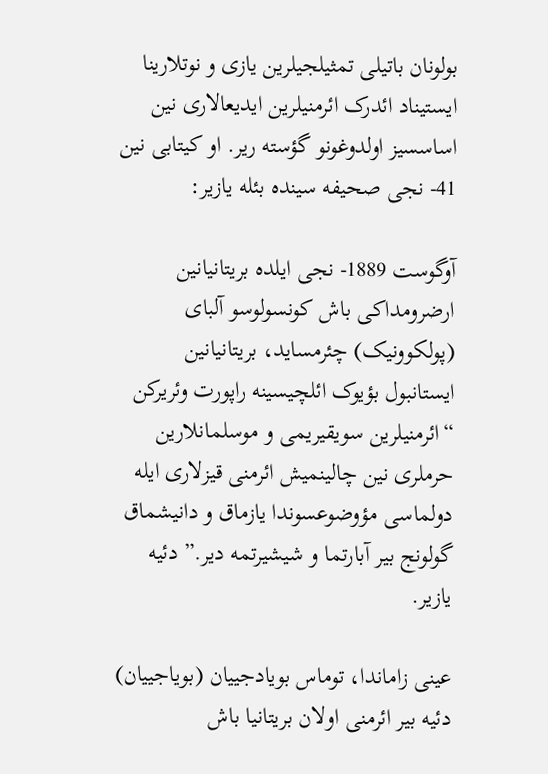بولونان باتیلی تمثیلجیلرین یازی و نوتلارینا ایستیناد ائدرک ائرمنیلرین ایدیعالاری نین اساسسیز اولدوغونو گؤسته ریر. او کیتابی نین 41- نجی صحیفه سینده بئله یازیر:

آوگوست 1889- نجی ایلده بریتانیانین ارضرومداکی باش کونسولوسو آلبای (پولکوونیک) چئرمساید، بریتانیانین ایستانبول بؤیوک ائلچیسینه راپورت وئریرکن “ائرمنیلرین سویقیریمی و موسلمانلارین حرملری نین چالینمیش ائرمنی قیزلاری ایله دولماسی مؤوضوعسوندا یازماق و دانیشماق گولونج بیر آبارتما و شیشیرتمه دیر.” دئیه یازیر.

عینی زاماندا، توماس بویادجییان (بویاجییان) دئیه بیر ائرمنی اولان بریتانیا باش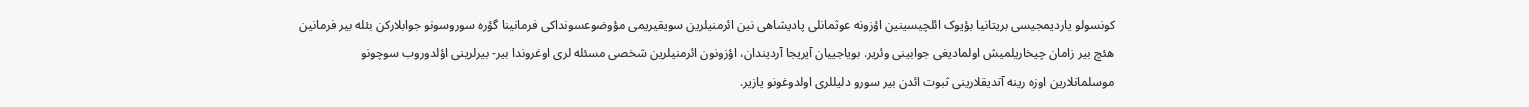کونسولو یاردیمجیسی بریتانیا بؤیوک ائلچیسینین اؤزونه عوثمانلی پادیشاهی نین ائرمنیلرین سویقیریمی مؤوضوعسونداکی فرمانینا گؤره سوروسونو جوابلارکن بئله بیر فرمانین هئچ بیر زامان چیخاریلمیش اولمادیغی جوابینی وئریر. بویاجییان آیریجا آردیندان، اؤزونون ائرمنیلرین شخصی مسئله لری اوغروندا بیر- بیرلرینی اؤلدوروب سوچونو موسلمانلارین اوزه رینه آتدیقلارینی ثبوت ائدن بیر سورو دلیللری اولدوغونو یازیر.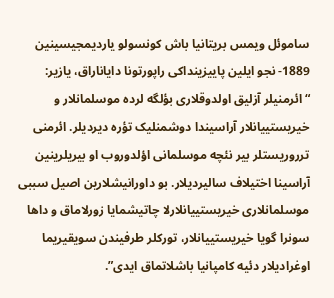ساموئل ویمس بریتانیا باش کونسولو یاردیمجیسینین 1889- نجو ایلین پاییزینداکی راپورتونا دایاناراق، یازیر: “ائرمنیلر آزلیق اولدوقلاری بؤلگه لرده موسلمانلار و خیریستییانلار آراسیندا دوشمنلیک تؤره دیردیلر. ائرمنی ترروریستلر بیر نئچه موسلمانی اؤلدوروب او بیریلرینین آراسینا اختیلاف سالیردیلار. بو داورانیشلارین اصیل سببی موسلمانلاری خیریستییانلارلا چاتیشمایا زورلاماق و داها سونرا گویا خیریستییانلار، تورکلر طرفیندن سویقیریما اوغرادیلار دئیه کامپانیا باشلاتماق ایدی”.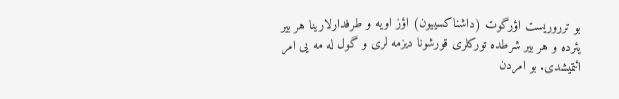بو ترروریست اؤرگوت (داشناکسییون) اؤز اویه و طرفدارلارینا هر بیر یئرده و هر بیر شرطده تورکلری قورشونا دیزمه لری و گول له مه یی امر ائتمیشدی. بو امردن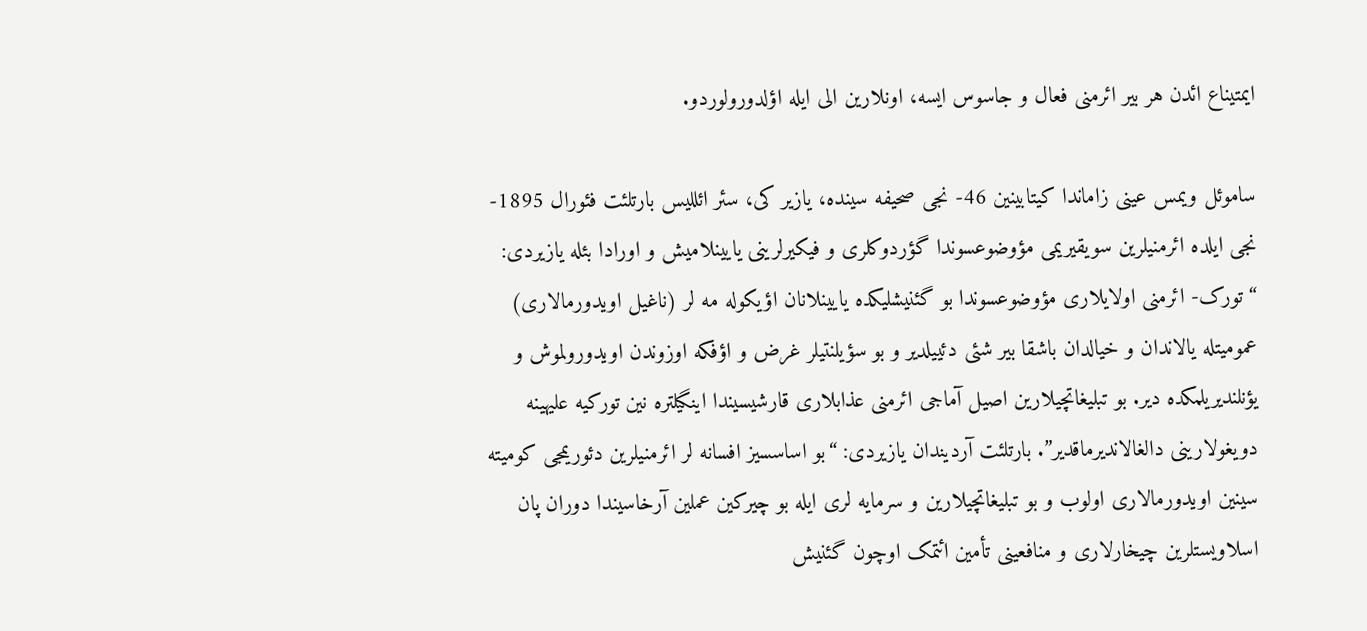ایمتیناع ائدن هر بیر ائرمنی فعال و جاسوس ایسه، اونلارین الی ایله اؤلدورولوردو.

ساموئل ویمس عینی زاماندا کیتابینین 46- نجی صحیفه سینده، یازیر کی، سئر ائللیس بارتلئت فئورال 1895- نجی ایلده ائرمنیلرین سویقیریمی مؤوضوعسوندا گؤردوکلری و فیکیرلرینی یایینلامیش و اورادا بئله یازیردی: “تورک- ائرمنی اولایلاری مؤوضوعسوندا بو گئنیشلیکده یایینلانان اؤیکوله مه لر (ناغیل اویدورمالاری) عمومیتله یالاندان و خیالدان باشقا بیر شئی دئییلدیر و بو سؤیلنتیلر غرض و اؤفکه اوزوندن اویدورولموش و یؤنلندیریلمکده دیر. بو تبلیغاتچیلارین اصیل آماجی ائرمنی عذابلاری قارشیسیندا اینگیلتره نین تورکیه علیهینه دویغولارینی دالغالاندیرماقدیر”. بارتلئت آردیندان یازیردی: “بو اساسسیز افسانه لر ائرمنیلرین دئوریمجی کومیته سینین اویدورمالاری اولوب و بو تبلیغاتچیلارین و سرمایه لری ایله بو چیرکین عملین آرخاسیندا دوران پان اسلاویستلرین چیخارلاری و منافعینی تأمین ائتمک اوچون گئنیش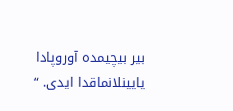بیر بیچیمده آوروپادا یایینلانماقدا ایدی. “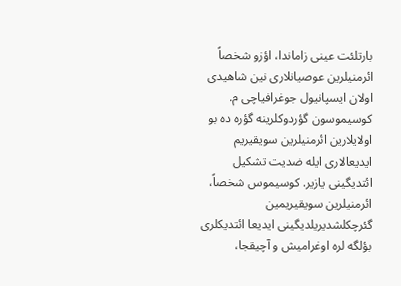بارتلئت عینی زاماندا، اؤزو شخصاً ائرمنیلرین عوصیانلاری نین شاهیدی اولان ایسپانیول جوغرافیاچی م. کوسیموسون گؤردوکلرینه گؤره ده بو اولایلارین ائرمنیلرین سویقیریم ایدیعالاری ایله ضدیت تشکیل ائتدیگینی یازیر. کوسیموس شخصاً، ائرمنیلرین سویقیریمین گئرچکلشدیریلدیگینی ایدیعا ائتدیکلری بؤلگه لره اوغرامیش و آچیقجا،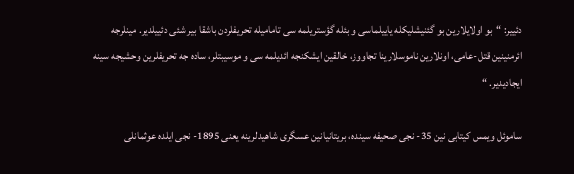دئییر: “بو اولایلارین بو گئنیشلیکله یاییلماسی و بئله گؤستریلمه سی تامامیله تحریفلردن باشقا بیر شئی دئییلدیر. مینلرجه ائرمنینین قتل-عامی، اونلارین ناموسلارینا تجاووز، خالقین ایشکنجه ائدیلمه سی و موسیبتلر، ساده جه تحریفلرین وحشیجه سینه ایجادیدیر. “

ساموئل ویمس کیتابی نین 35- نجی صحیفه سینده، بریتانیانین عسگری شاهیدلرینه یعنی 1895- نجی ایلده عوثمانلی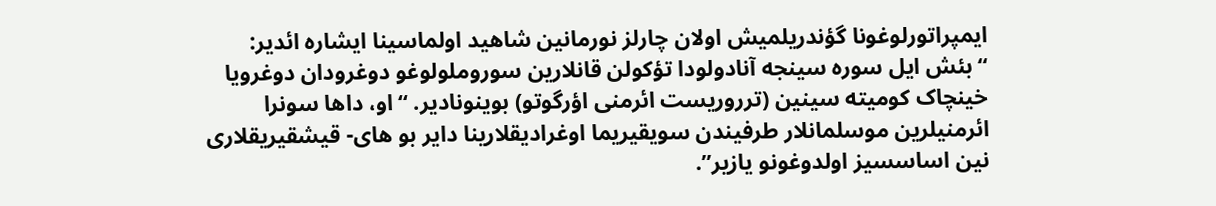ایمپراتورلوغونا گؤندریلمیش اولان چارلز نورمانین شاهید اولماسینا ایشاره ائدیر: “بئش ایل سوره سینجه آنادولودا تؤکولن قانلارین سوروملولوغو دوغرودان دوغرویا خینچاک کومیته سینین (ترروریست ائرمنی اؤرگوتو) بوینونادیر. “او، داها سونرا ائرمنیلرین موسلمانلار طرفیندن سویقیریما اوغرادیقلارینا دایر بو های- قیشقیریقلاری نین اساسسیز اولدوغونو یازیر”.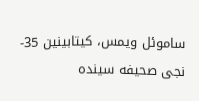ساموئل ویمس، کیتابینین 35- نجی صحیفه سینده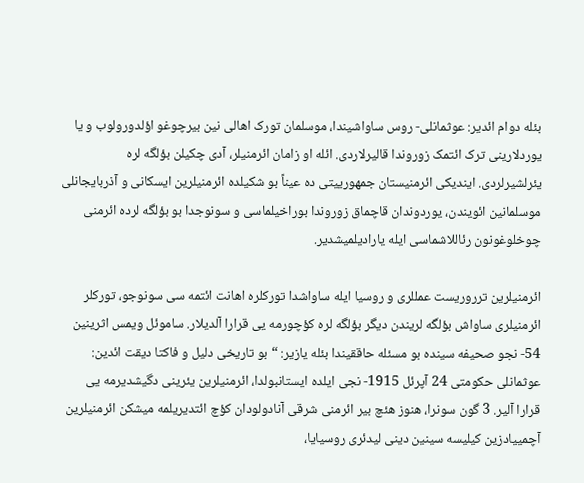بئله دوام ائدیر: عوثمانلی- روس ساواشیندا، موسلمان تورک اهالی نین بیرچوغو اؤلدورولوب و یا یوردلارینی ترک ائتمک زوروندا قالیرلاردی. ائله او زامان ائرمنیلر، آدی چکیلن بؤلگه لره یئرلشیرلردی. ایندیکی ائرمنیستان جمهورییتی ده عیناً بو شکیلده ائرمنیلرین ایسکانی و آذربایجانلی موسلمانین ائویندن، یوردوندان قاچماق زوروندا بوراخیلماسی و سونوجدا بو بؤلگه لرده ائرمنی چوخلوغونون رئاللاشماسی ایله یارادیلمیشدیر.

ائرمنیلرین ترروریست عمللری و روسیا ایله ساواشدا تورکلره اهانت ائتمه سی سونوجو، تورکلر ائرمنیلری ساواش بؤلگه لریندن دیگر بؤلگه لره کؤچورمه یی قرارا آلدیلار. ساموئل ویمس اثرینین 54- نجو صحیفه سینده بو مسئله حاققیندا بئله یازیر: “بو تاریخی دلیل و فاکتا دیقت ائدین: عوثمانلی حکومتی 24 آپرئل 1915- نجی ایلده ایستانبولدا، ائرمنیلرین یئرینی دگیشدیرمه یی قرارا آلیر. 3 گون سونرا، هنوز هئچ بیر ائرمنی شرقی آنادولودان کؤچ ائتدیریلمه میشکن ائرمنیلرین آچمییادزین کیلیسه سینین دینی لیدئری روسیایا،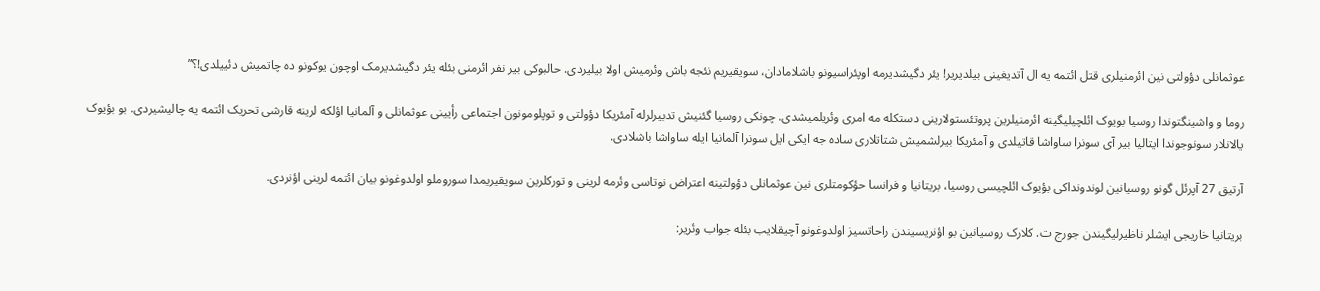عوثمانلی دؤولتی نین ائرمنیلری قتل ائتمه یه ال آتدیغینی بیلدیریر! یئر دگیشدیرمه اوپئراسیونو باشلامادان، سویقیریم نئجه باش وئرمیش اولا بیلیردی. حالبوکی بیر نفر ائرمنی بئله یئر دگیشدیرمک اوچون یوکونو ده چاتمیش دئییلدی!؟”

روما و واشینگتوندا روسیا بویوک ائلچیلیگینه ائرمنیلرین پروتئستولارینی دستکله مه امری وئریلمیشدی. چونکی روسیا گئنیش تدبیرلرله آمئریکا دؤولتی و توپلومونون اجتماعی رأیینی عوثمانلی و آلمانیا اؤلکه لرینه قارشی تحریک ائتمه یه چالیشیردی. بو بؤیوک یالانلار سونوجوندا ایتالیا بیر آی سونرا ساواشا قاتیلدی و آمئریکا بیرلشمیش شتاتلاری ساده جه ایکی ایل سونرا آلمانیا ایله ساواشا باشلادی.

آرتیق 27 آپرئل گونو روسیانین لوندونداکی بؤیوک ائلچیسی روسیا، بریتانیا و فرانسا حؤکومتلری نین عوثمانلی دؤولتینه اعتراض نوتاسی وئرمه لرینی و تورکلرین سویقیریمدا سوروملو اولدوغونو بیان ائتمه لرینی اؤنردی.

بریتانیا خاریجی ایشلر ناظیرلیگیندن جورج ت. کلارک روسیانین بو اؤنریسیندن راحاتسیز اولدوغونو آچیقلایب بئله جواب وئریر: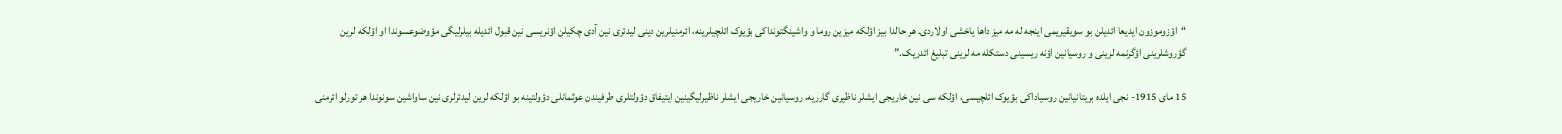“اؤزوموزون ایدیعا ائدیلن بو سویقیریمی اینجه له مه میز داها یاخشی اولاردی. هر حالدا بیز اؤلکه میزین روما و واشینگتونداکی بؤیوک ائلچیلرینه، ائرمنیلرین دینی لیدئری نین آدی چکیلن اؤنریسی نین قبول ائدیله بیلرلیگی مؤوضوعسوندا او اؤلکه لرین گؤروشلرینی اؤگرنمه لرینی و روسیانین اؤنه ریسینی دستکله مه لرینی تبلیغ ائدریک.”

15 مای 1915- نجی ایلده بریتانیانین روسیاداکی بؤیوک ائلچیسی، اؤلکه سی نین خاریجی ایشلر ناظیری گارریه، روسیانین خاریجی ایشلر ناظیرلیگینین ایتیفاق دؤولتلری طرفیندن عوثمانلی دؤولتینه بو اؤلکه لرین لیدئرلری نین ساواشین سونوندا هر تورلو ائرمنی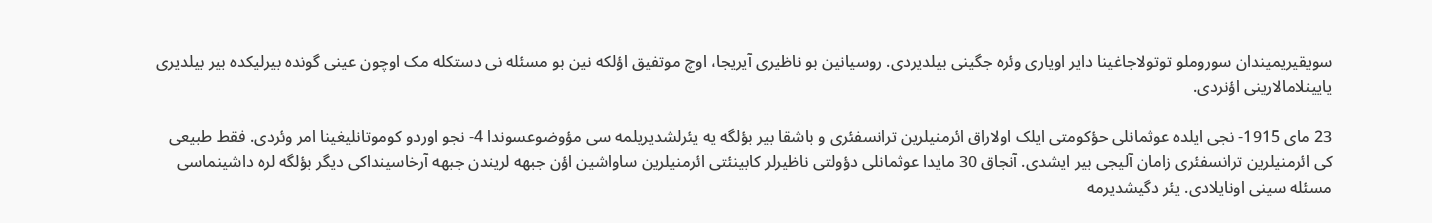سویقیریمیندان سوروملو توتولاجاغینا دایر اویاری وئره جگینی بیلدیردی. روسیانین بو ناظیری آیریجا، اوچ موتفیق اؤلکه نین بو مسئله نی دستکله مک اوچون عینی گونده بیرلیکده بیر بیلدیری یایینلامالارینی اؤنردی.

23 مای 1915- نجی ایلده عوثمانلی حؤکومتی ایلک اولاراق ائرمنیلرین ترانسفئری و باشقا بیر بؤلگه یه یئرلشدیریلمه سی مؤوضوعسوندا 4- نجو اوردو کوموتانلیغینا امر وئردی. فقط طبیعی کی ائرمنیلرین ترانسفئری زامان آلیجی بیر ایشدی. آنجاق 30 مایدا عوثمانلی دؤولتی ناظیرلر کابینئتی ائرمنیلرین ساواشین اؤن جبهه لریندن جبهه آرخاسینداکی دیگر بؤلگه لره داشینماسی مسئله سینی اونایلادی. یئر دگیشدیرمه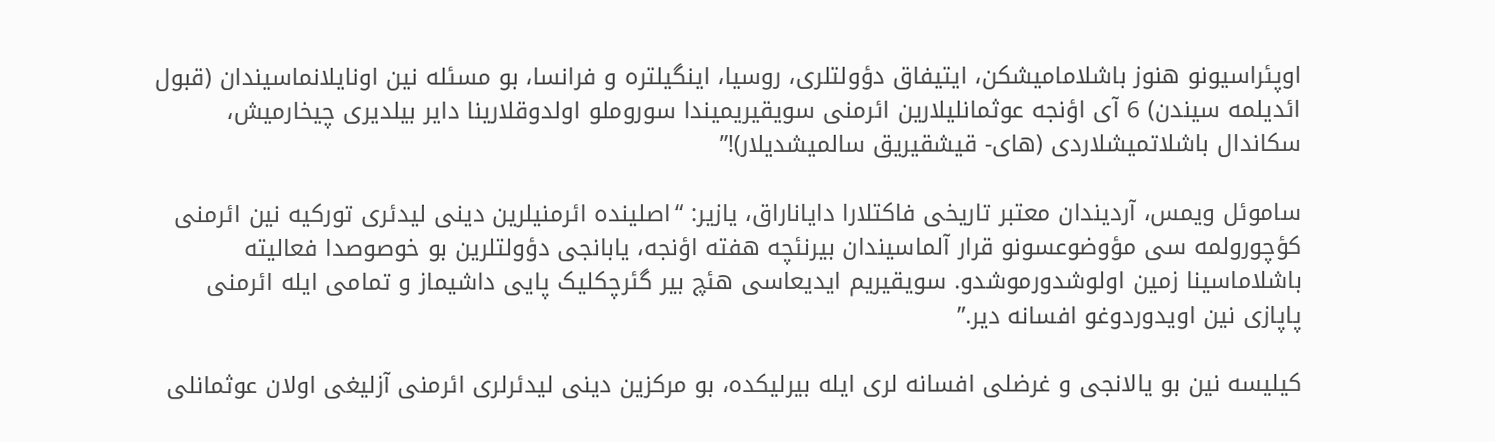اوپئراسیونو هنوز باشلامامیشکن، ایتیفاق دؤولتلری، روسیا، اینگیلتره و فرانسا، بو مسئله نین اونایلانماسیندان (قبول ائدیلمه سیندن) 6 آی اؤنجه عوثمانلیلارین ائرمنی سویقیریمیندا سوروملو اولدوقلارینا دایر بیلدیری چیخارمیش، سکاندال باشلاتمیشلاردی (های- قیشقیریق سالمیشدیلار)!”

ساموئل ویمس، آردیندان معتبر تاریخی فاکتلارا دایاناراق، یازیر: “اصلینده ائرمنیلرین دینی لیدئری تورکیه نین ائرمنی کؤچورولمه سی مؤوضوعسونو قرار آلماسیندان بیرنئچه هفته اؤنجه، یابانجی دؤولتلرین بو خوصوصدا فعالیته باشلاماسینا زمین اولوشدورموشدو. سویقیریم ایدیعاسی هئچ بیر گئرچکلیک پایی داشیماز و تمامی ایله ائرمنی پاپازی نین اویدوردوغو افسانه دیر.”

کیلیسه نین بو یالانجی و غرضلی افسانه لری ایله بیرلیکده، بو مرکزین دینی لیدئرلری ائرمنی آزلیغی اولان عوثمانلی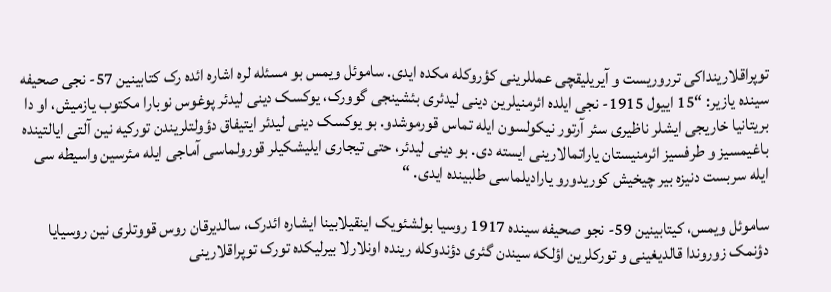توپراقلارینداکی ترروریست و آیریلیقچی عمللرینی کؤروکله مکده ایدی. ساموئل ویمس بو مسئله لره اشاره ائده رک کتابینین 57- نجی صحیفه سینده یازیر: “15 اییول 1915- نجی ایلده ائرمنیلرین دینی لیدئری بئشینجی گوورک، یوکسک دینی لیدئر پوغوس نوبارا مکتوب یازمیش، او دا بریتانیا خاریجی ایشلر ناظیری سئر آرتور نیکولسون ایله تماس قورموشدو. بو یوکسک دینی لیدئر ایتیفاق دؤولتلریندن تورکیه نین آلتی ایالتینده باغیمسیز و طرفسیز ائرمنیستان یاراتمالارینی ایسته دی. بو دینی لیدئر، حتی تیجاری ایلیشکیلر قورولماسی آماجی ایله مئرسین واسیطه سی ایله سربست دنیزه بیر چیخیش کوریدورو یارادیلماسی طلبینده ایدی. “

ساموئل ویمس، کیتابینین 59- نجو صحیفه سینده 1917 روسیا بولشئویک اینقیلابینا ایشاره ائدرک، سالدیرقان روس قووتلری نین روسیایا دؤنمک زوروندا قالدیغینی و تورکلرین اؤلکه سیندن گئری دؤندوکله رینده اونلارلا بیرلیکده تورک توپراقلارینی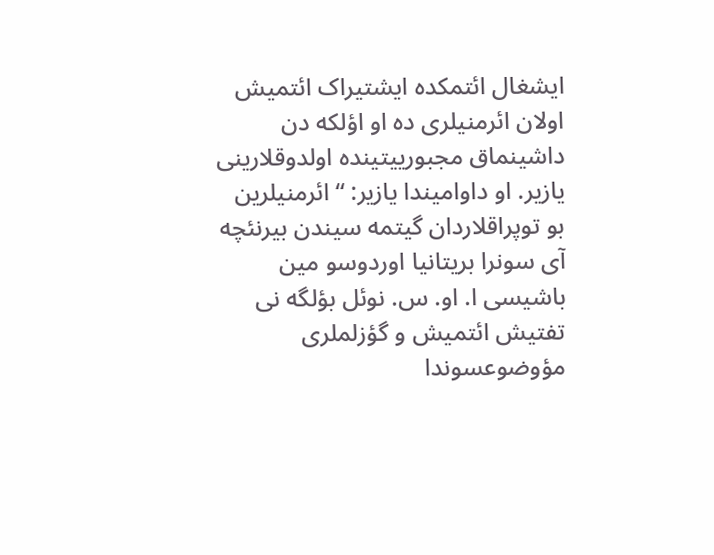ایشغال ائتمکده ایشتیراک ائتمیش اولان ائرمنیلری ده او اؤلکه دن داشینماق مجبورییتینده اولدوقلارینی یازیر. او داوامیندا یازیر: “ائرمنیلرین بو توپراقلاردان گیتمه سیندن بیرنئچه آی سونرا بریتانیا اوردوسو مین باشیسی ا. او. س. نوئل بؤلگه نی تفتیش ائتمیش و گؤزلملری مؤوضوعسوندا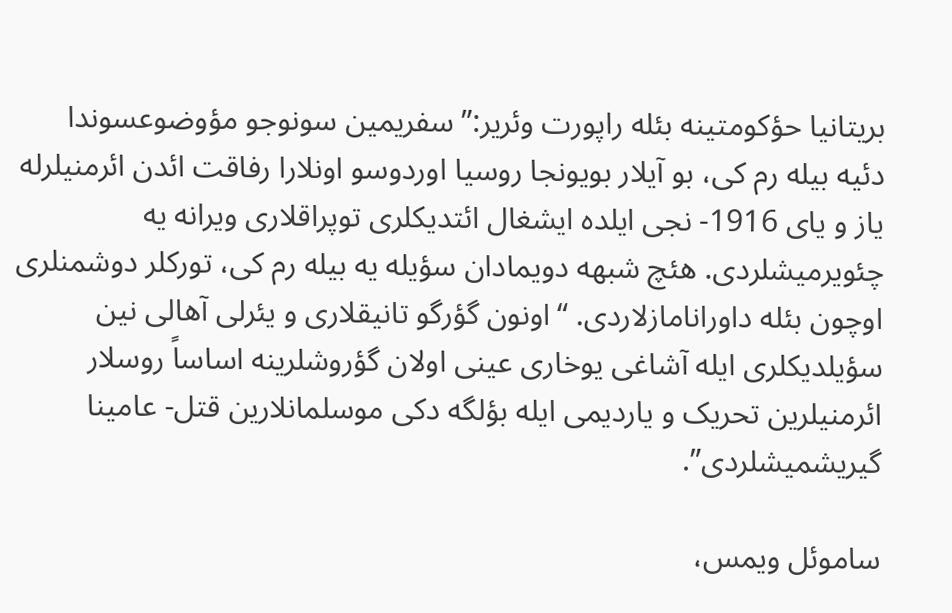بریتانیا حؤکومتینه بئله راپورت وئریر:” سفریمین سونوجو مؤوضوعسوندا دئیه بیله رم کی، بو آیلار بویونجا روسیا اوردوسو اونلارا رفاقت ائدن ائرمنیلرله یاز و یای 1916- نجی ایلده ایشغال ائتدیکلری توپراقلاری ویرانه یه چئویرمیشلردی. هئچ شبهه دویمادان سؤیله یه بیله رم کی، تورکلر دوشمنلری اوچون بئله داورانامازلاردی. “اونون گؤرگو تانیقلاری و یئرلی آهالی نین سؤیلدیکلری ایله آشاغی یوخاری عینی اولان گؤروشلرینه اساساً روسلار ائرمنیلرین تحریک و یاردیمی ایله بؤلگه دکی موسلمانلارین قتل- عامینا گیریشمیشلردی”.

ساموئل ویمس،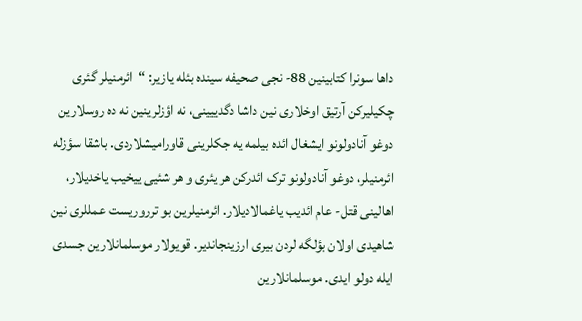داها سونرا کتابینین 88- نجی صحیفه سینده بئله یازیر: “ائرمنیلر گئری چکیلیرکن آرتیق اوخلاری نین داشا دگدییینی، نه اؤزلرینین نه ده روسلارین دوغو آنادولونو ایشغال ائده بیلمه یه جکلرینی قاورامیشلاردی. باشقا سؤزله ائرمنیلر، دوغو آنادولونو ترک ائدرکن هر یئری و هر شئیی ییخیب یاخدیلار، اهالینی قتل- عام ائدیب یاغمالادیلار. ائرمنیلرین بو ترروریست عمللری نین شاهیدی اولان بؤلگه لردن بیری ارزینجاندیر. قویولار موسلمانلارین جسدی ایله دولو ایدی. موسلمانلارین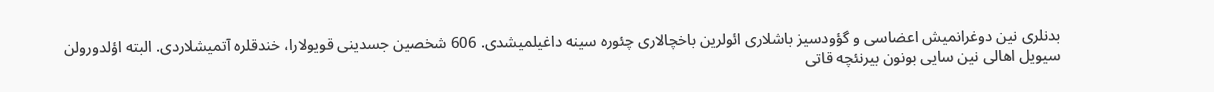بدنلری نین دوغرانمیش اعضاسی و گؤودسیز باشلاری ائولرین باخچالاری چئوره سینه داغیلمیشدی. 606 شخصین جسدینی قویولارا، خندقلره آتمیشلاردی. البته اؤلدورولن سیویل اهالی نین سایی بونون بیرنئچه قاتی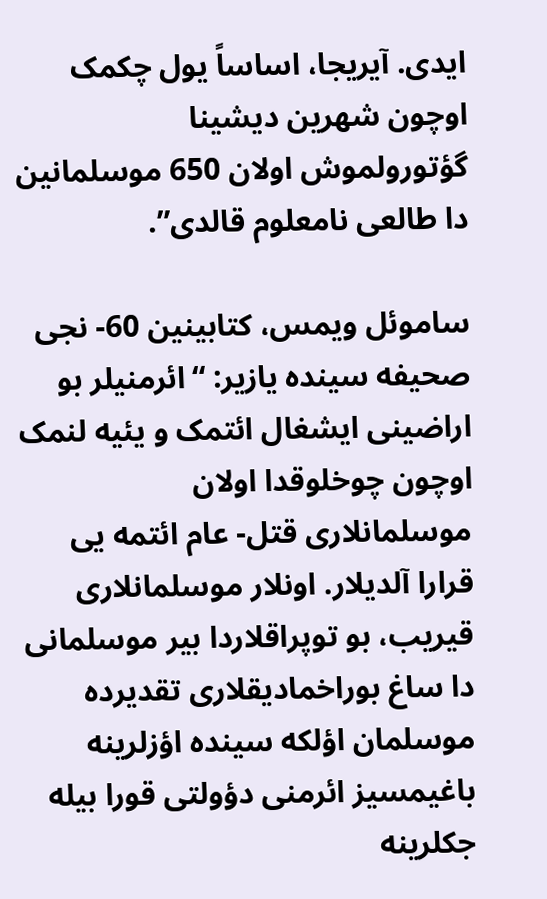ایدی. آیریجا، اساساً یول چکمک اوچون شهرین دیشینا گؤتورولموش اولان 650 موسلمانین دا طالعی نامعلوم قالدی”.

ساموئل ویمس، کتابینین 60- نجی صحیفه سینده یازیر: “ائرمنیلر بو اراضینی ایشغال ائتمک و یئیه لنمک اوچون چوخلوقدا اولان موسلمانلاری قتل- عام ائتمه یی قرارا آلدیلار. اونلار موسلمانلاری قیریب، بو توپراقلاردا بیر موسلمانی دا ساغ بوراخمادیقلاری تقدیرده موسلمان اؤلکه سینده اؤزلرینه باغیمسیز ائرمنی دؤولتی قورا بیله جکلرینه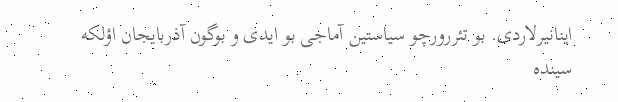اینانیرلاردی. بو تئررورچو سیاستین آماجی بو ایدی و بوگون آذربایجان اؤلکه سینده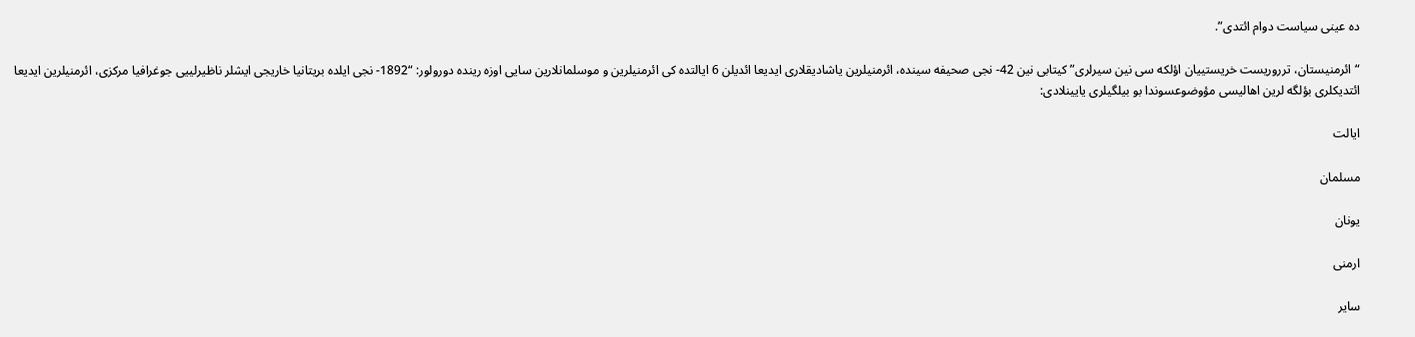ده عینی سیاست دوام ائتدی”.

“ائرمنیستان، ترروریست خریستییان اؤلکه سی نین سیرلری” کیتابی نین 42- نجی صحیفه سینده، ائرمنیلرین یاشادیقلاری ایدیعا ائدیلن 6 ایالتده کی ائرمنیلرین و موسلمانلارین سایی اوزه رینده دورولور: “1892- نجی ایلده بریتانیا خاریجی ایشلر ناظیرلییی جوغرافیا مرکزی، ائرمنیلرین ایدیعا ائتدیکلری بؤلگه لرین اهالیسی مؤوضوعسوندا بو بیلگیلری یایینلادی:

ایالت

مسلمان

یونان

ارمنی

سایر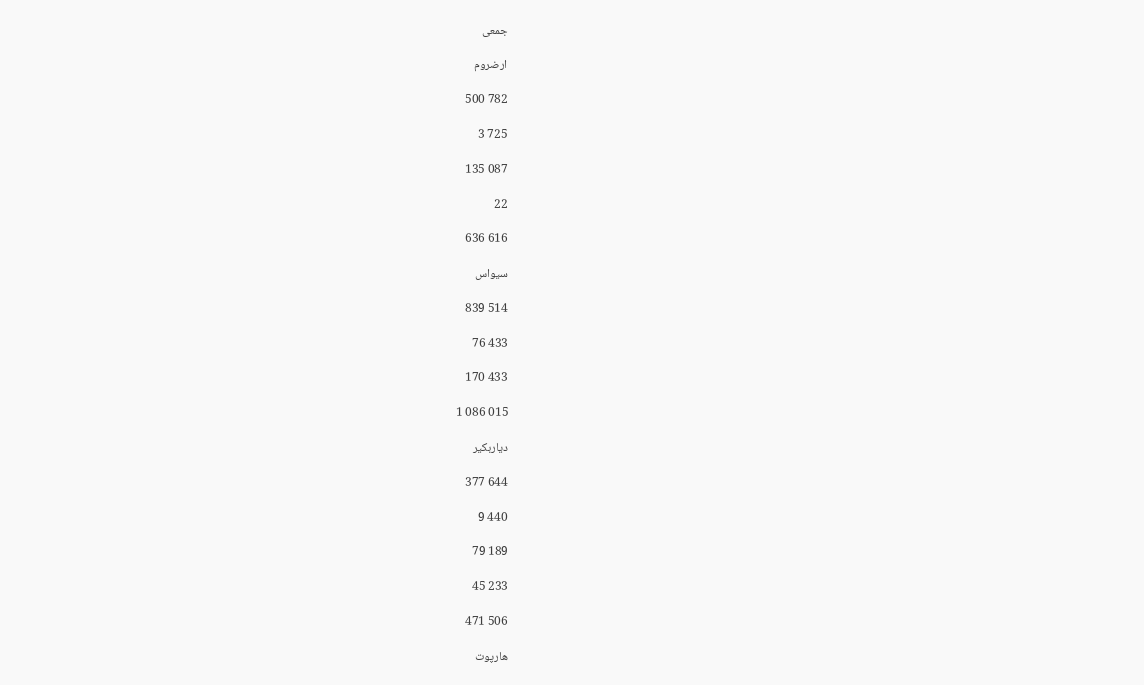جمعی

ارضروم

782 500

725 3

087 135

22

616 636

سیواس

514 839

433 76

433 170

015 086 1

دیاربکیر

644 377

440 9

189 79

233 45

506 471

هارپوت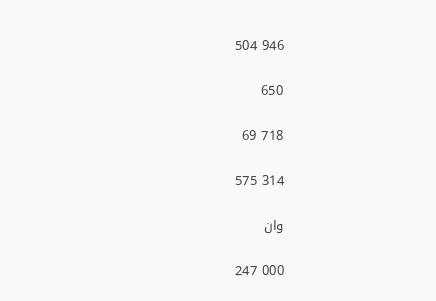946 504

650

718 69

314 575

وان

000 247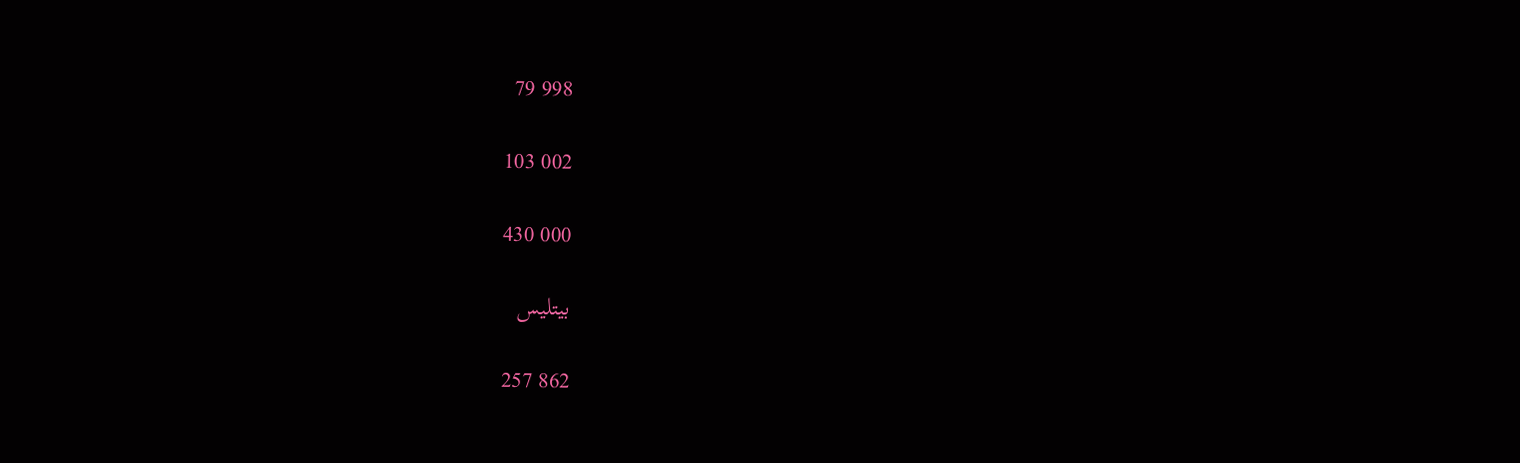998 79

002 103

000 430

بیتلیس

862 257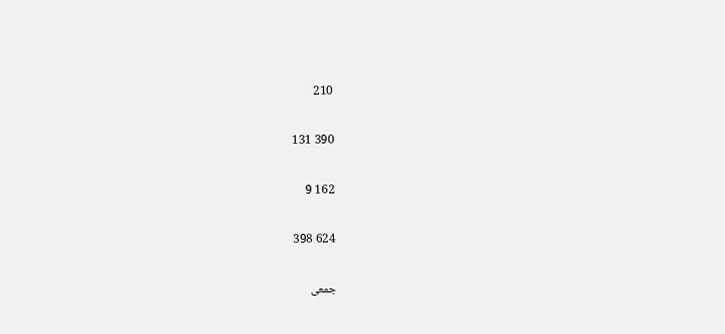210

390 131

162 9

624 398

جمعی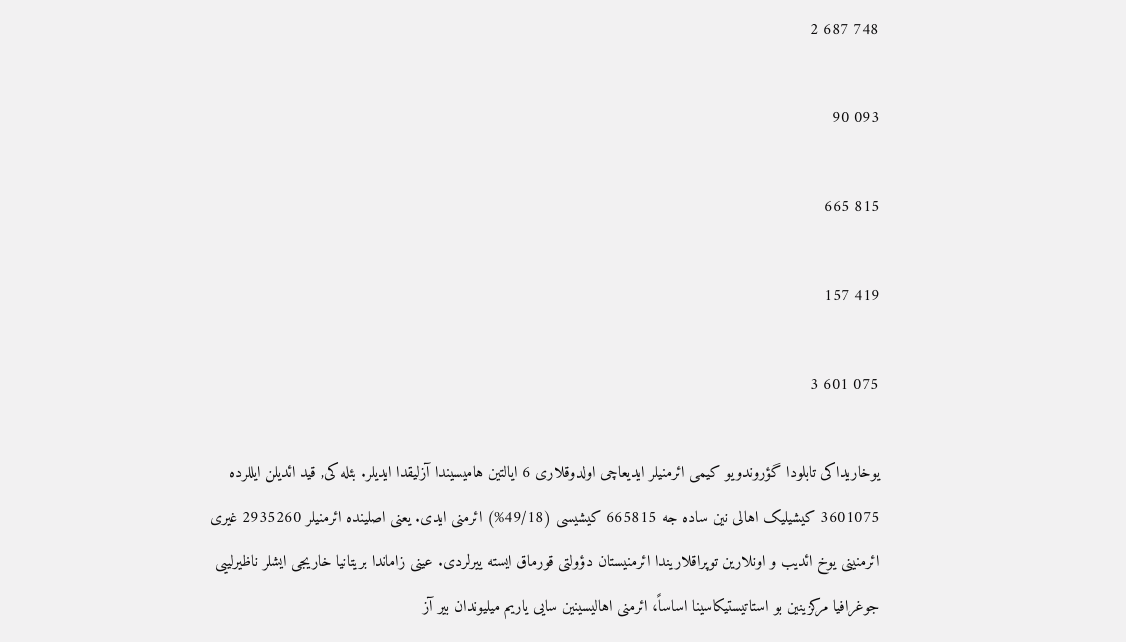748 687 2

093 90

815 665

419 157

075 601 3

یوخاریداکی تابلودا گؤروندویو کیمی ائرمنیلر ایدیعاچی اولدوقلاری 6 ایالتین هامیسیندا آزلیقدا ایدیلر. بئله کی, قید ائدیلن ایللرده 3601075 کیشیلیک اهالی نین ساده جه 665815 کیشیسی (49/18%) ائرمنی ایدی. یعنی اصلینده ائرمنیلر 2935260 غیری ائرمنینی یوخ ائدیب و اونلارین توپراقلاریندا ائرمنیستان دؤولتی قورماق ایسته ییرلردی. عینی زاماندا بریتانیا خاریجی ایشلر ناظیرلییی جوغرافیا مرکزینین بو استاتیستیکاسینا اساساً، ائرمنی اهالیسینین سایی یاریم میلیوندان بیر آز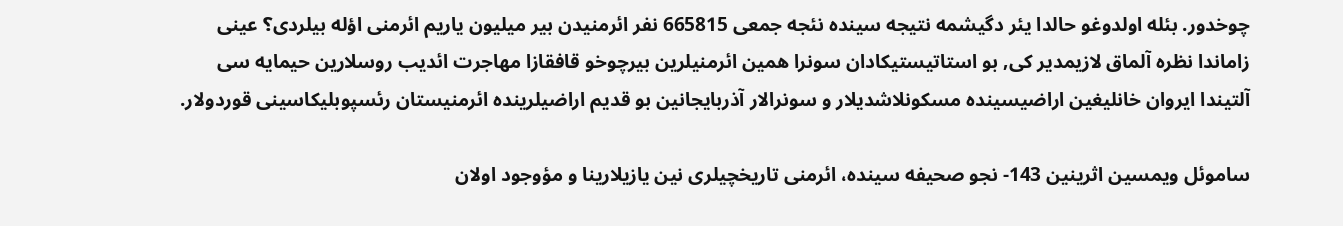چوخدور. بئله اولدوغو حالدا یئر دگیشمه نتیجه سینده نئجه جمعی 665815 نفر ائرمنیدن بیر میلیون یاریم ائرمنی اؤله بیلردی؟ عینی زاماندا نظره آلماق لازیمدیر کی, بو استاتیستیکادان سونرا همین ائرمنیلرین بیرچوخو قافقازا مهاجرت ائدیب روسلارین حیمایه سی آلتیندا ایروان خانلیغین اراضیسینده مسکونلاشدیلار و سونرالار آذربایجانین بو قدیم اراضیلرینده ائرمنیستان رئسپوبلیکاسینی قوردولار.

ساموئل ویمسین اثرینین 143- نجو صحیفه سینده، ائرمنی تاریخچیلری نین یازیلارینا و مؤوجود اولان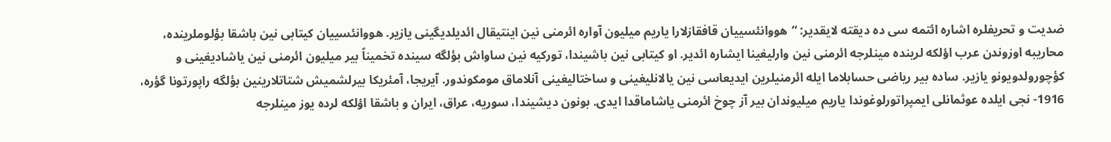ضدیت و تحریفلره اشاره ائتمه سی ده دیقته لایقدیر: “هووانئسییان قافقازلارا یاریم میلیون آواره ائرمنی نین اینتیقال ائدیلدیگینی یازیر. هووانئسییان کیتابی نین باشقا بؤلوملرینده، محاریبه اوزوندن عرب اؤلکه لرینده مینلرجه ائرمنی نین وارلیغینا ایشاره ائدیر. او کیتابی نین باشیندا، تورکیه نین ساواش بؤلگه سینده تخمیناً بیر میلیون ائرمنی نین یاشادیغینی و کؤچورولدویونو یازیر. ساده بیر ریاضی حسابلاما ایله ائرمنیلرین ایدیعاسی نین یالانلیغینی و ساختالیغینی آنلاماق مومکوندور. آیریجا، آمئریکا بیرلشمیش شتاتلارینین بؤلگه راپورتونا گؤره، 1916- نجی ایلده عوثمانلی ایمپراتورلوغوندا یاریم میلیوندان بیر آز چوخ ائرمنی یاشاماقدا ایدی. بونون دیشیندا، سوریه، عراق، ایران و باشقا اؤلکه لرده یوز مینلرجه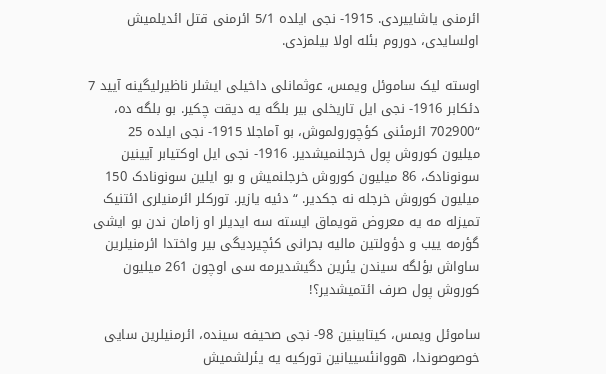ائرمنی یاشاییردی. 1915- نجی ایلده 5/1 ائرمنی قتل ائدیلمیش اولسایدی، دوروم بئله اولا بیلمزدی.

اوسته لیک ساموئل ویمس، عوثمانلی داخیلی ایشلر ناظیرلیگینه آیید 7 دئکابر 1916- نجی ایل تاریخلی بیر بلگه یه دیقت چکیر. بو بلگه ده، “702900 ائرمئنی کؤچورولموش، بو آماجلا 1915- نجی ایلده 25 میلیون کوروش پول خرجلنمیشدیر. 1916- نجی ایل اوکتیابر آیینین سونونادک، 86 میلیون کوروش خرجلنمیش و بو ایلین سونونادک 150 میلیون کوروش خرجله نه جکدیر. “ دئیه یازیر. تورکلر ائرمنیلری ائتنیک تمیزله مه یه معروض قویماق ایسته سه ایدیلر او زامان ندن بو ایشی گؤرمه ییب و دؤولتین مالیه بحرانی کئچیردیگی بیر واختدا ائرمنیلرین ساواش بؤلگه سیندن یئرین دگیشدیرمه سی اوچون 261 میلیون کوروش پول صرف ائتمیشدیر؟!

ساموئل ویمس، کیتابینین 98- نجی صحیفه سینده، ائرمنیلرین سایی خوصوصوندا، هووانئسییانین تورکیه یه یئرلشمیش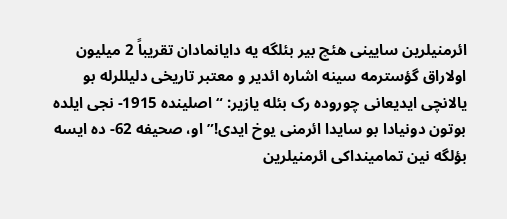ائرمنیلرین سایینی هئچ بیر بئلگه یه دایانمادان تقریباً 2 میلیون اولاراق گؤسترمه سینه اشاره ائدیر و معتبر تاریخی دلیللرله بو یالانچی ایدیعانی چوروده رک بئله یازیر: “اصلینده 1915- نجی ایلده بوتون دونیادا بو سایدا ائرمنی یوخ ایدی!” او، صحیفه 62- ده ایسه بؤلگه نین تمامینداکی ائرمنیلرین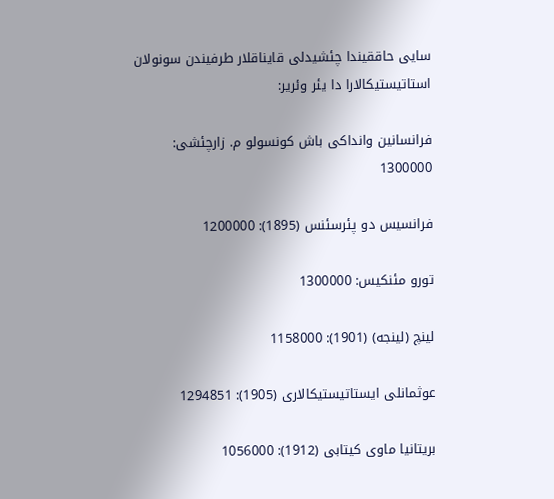سایی حاققیندا چئشیدلی قایناقلار طرفیندن سونولان استاتیستیکالارا دا یئر وئریر:

فرانسانین وانداکی باش کونسولو م. زارچئشی: 1300000

فرانسیس دو پئرسئنس (1895): 1200000

تورو مئنکیس: 1300000

لینچ (لینجه) (1901): 1158000

عوثمانلی ایستاتیستیکالاری (1905): 1294851

بریتانیا ماوی کیتابی (1912): 1056000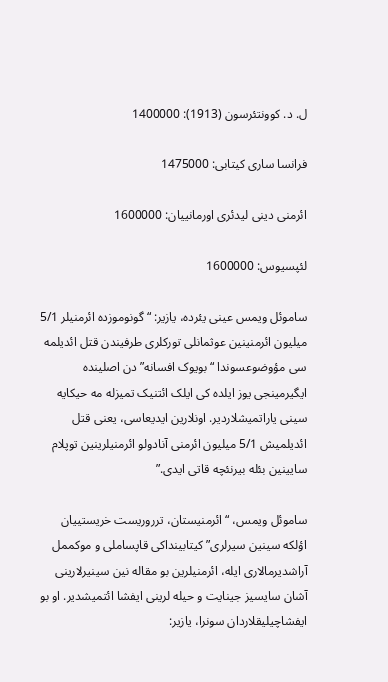ل. د. کوونتئرسون (1913): 1400000

فرانسا ساری کیتابی: 1475000

ائرمنی دینی لیدئری اورمانییان: 1600000

لئپسیوس: 1600000

ساموئل ویمس عینی یئرده، یازیر: “گونوموزده ائرمنیلر 5/1 میلیون ائرمنینین عوثمانلی تورکلری طرفیندن قتل ائدیلمه سی مؤوضوعسوندا “بویوک افسانه” دن اصلینده ایگیرمینجی یوز ایلده کی ایلک ائتنیک تمیزله مه حیکایه سینی یاراتمیشلاردیر. اونلارین ایدیعاسی، یعنی قتل ائدیلمیش 5/1 میلیون ائرمنی آنادولو ائرمنیلرینین توپلام سایینین بئله بیرنئچه قاتی ایدی.”

ساموئل ویمس، “ائرمنیستان، ترروریست خریستییان اؤلکه سینین سیرلری” کیتابینداکی قاپساملی و موکممل آراشدیرمالاری ایله، ائرمنیلرین بو مقاله نین سینیرلارینی آشان سایسیز جینایت و حیله لرینی ایفشا ائتمیشدیر. او بو ایفشاچیلیقلاردان سونرا، یازیر: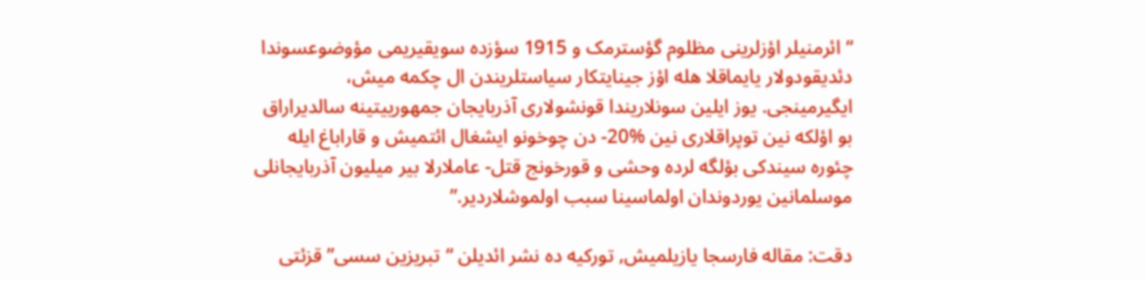“ائرمنیلر اؤزلرینی مظلوم گؤسترمک و 1915 سؤزده سویقیریمی مؤوضوعسوندا دئدیقودولار یایماقلا هله اؤز جینایتکار سیاستلریندن ال چکمه میش، ایگیرمینجی. یوز ایلین سونلاریندا قونشولاری آذربایجان جمهورییتینه سالدیراراق بو اؤلکه نین توپراقلاری نین %20- دن چوخونو ایشغال ائتمیش و قاراباغ ایله چئوره سیندکی بؤلگه لرده وحشی و قورخونج قتل- عاملارلا بیر میلیون آذربایجانلی موسلمانین یوردوندان اولماسینا سبب اولموشلاردیر.”

دقت: مقاله فارسجا یازیلمیش, تورکیه ده نشر ائدیلن “تبریزین سسی” قزئتی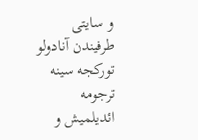و سایتی طرفیندن آنادولو تورکجه سینه ترجومه ائدیلمیش و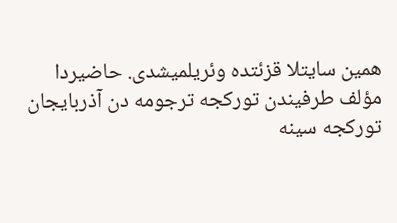همین سایتلا قزئتده وئریلمیشدی. حاضیردا مؤلف طرفیندن تورکجه ترجومه دن آذربایجان تورکجه سینه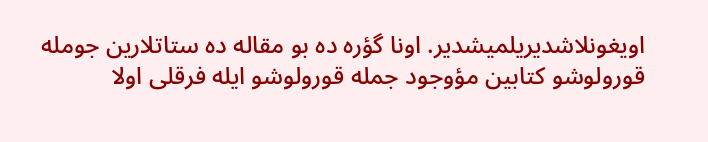اویغونلاشدیریلمیشدیر. اونا گؤره ده بو مقاله ده ستاتلارین جومله قورولوشو کتابین مؤوجود جمله قورولوشو ایله فرقلی اولا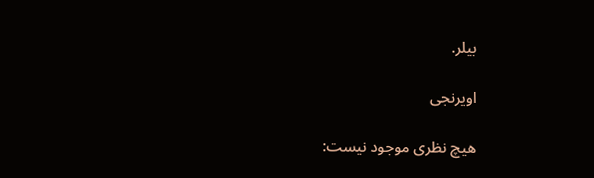بیلر.

اویرنجی

هیچ نظری موجود نیست: